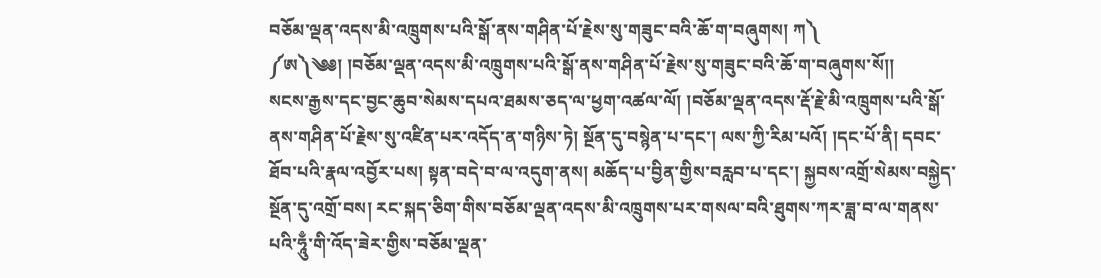བཅོམ་ལྡན་འདས་མི་འཁྲུགས་པའི་སྒོ་ནས་གཤིན་པོ་རྗེས་སུ་གཟུང་བའི་ཆོ་ག་བཞུགས། ཀ༽
༼ཨ༽༄༅། །བཅོམ་ལྡན་འདས་མི་འཁྲུགས་པའི་སྒོ་ནས་གཤིན་པོ་རྗེས་སུ་གཟུང་བའི་ཆོ་ག་བཞུགས་སོ།།
སངས་རྒྱས་དང་བྱང་ཆུབ་སེམས་དཔའ་ཐམས་ཅད་ལ་ཕྱག་འཚལ་ལོ། །བཅོམ་ལྡན་འདས་རྡོ་རྗེ་མི་འཁྲུགས་པའི་སྒོ་ནས་གཤིན་པོ་རྗེས་སུ་འཛིན་པར་འདོད་ན་གཉིས་ཏེ། སྔོན་དུ་བསྙེན་པ་དང་། ལས་ཀྱི་རིམ་པའོ། །དང་པོ་ནི། དབང་ཐོབ་པའི་རྣལ་འབྱོར་པས། སྟན་བདེ་བ་ལ་འདུག་ནས། མཆོད་པ་བྱིན་གྱིས་བརླབ་པ་དང་། སྐྱབས་འགྲོ་སེམས་བསྐྱེད་སྔོན་དུ་འགྲོ་བས། རང་སྐད་ཅིག་གིས་བཅོམ་ལྡན་འདས་མི་འཁྲུགས་པར་གསལ་བའི་ཐུགས་ཀར་ཟླ་བ་ལ་གནས་པའི་ཧཱུྃ་གི་འོད་ཟེར་གྱིས་བཅོམ་ལྡན་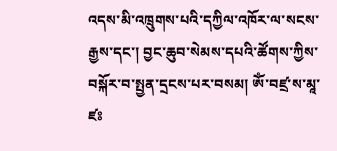འདས་མི་འཁྲུགས་པའི་དཀྱིལ་འཁོར་ལ་སངས་རྒྱས་དང་། བྱང་ཆུབ་སེམས་དཔའི་ཚོགས་ཀྱིས་བསྐོར་བ་སྤྱན་དྲངས་པར་བསམ། ཨོཾ་བཛྲ་ས་མཱ་ཛཿ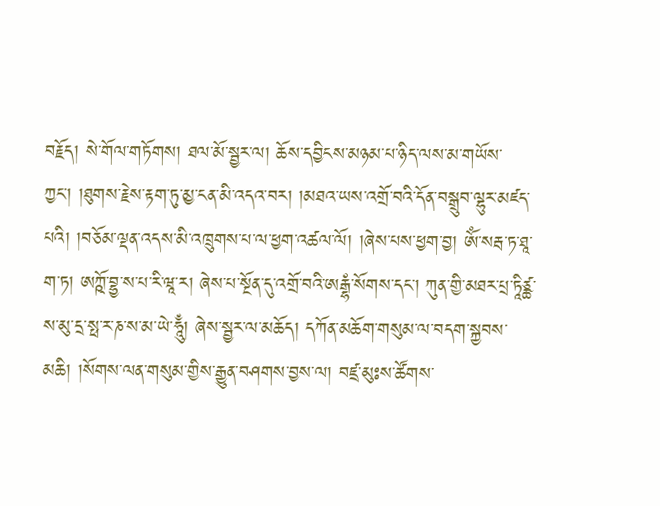བརྗོད། སེ་གོལ་གཏོགས། ཐལ་མོ་སྦྱར་ལ། ཆོས་དབྱིངས་མཉམ་པ་ཉིད་ལས་མ་གཡོས་ཀྱང་། །ཐུགས་རྗེས་རྟག་ཏུ་མྱ་ངན་མི་འདའ་བར། །མཐའ་ཡས་འགྲོ་བའི་དོན་བསྒྲུབ་ལྷུར་མཛད་པའི། །བཅོམ་ལྡན་འདས་མི་འཁྲུགས་པ་ལ་ཕྱག་འཚལ་ལོ། །ཞེས་པས་ཕྱག་བྱ། ཨོཾ་སརྦ་ཏ་ཐཱ་ག་ཏ། ཨཀྵོ་བྷྱ་ས་པ་རི་ཝཱ་ར། ཞེས་པ་སྔོན་དུ་འགྲོ་བའི་ཨརྒྷཾ་སོགས་དང་། ཀུན་གྱི་མཐར་པྲ་ཏཱིཙྪ་ས་མུ་དྲ་སྥ་ར་ཎ་ས་མ་ཡེ་ཧཱུྃ། ཞེས་སྦྱར་ལ་མཆོད། དཀོན་མཆོག་གསུམ་ལ་བདག་སྐྱབས་མཆི། །སོགས་ལན་གསུམ་གྱིས་རྒྱུན་བཤགས་བྱས་ལ། བཛྲ་མུཿས་ཚོགས་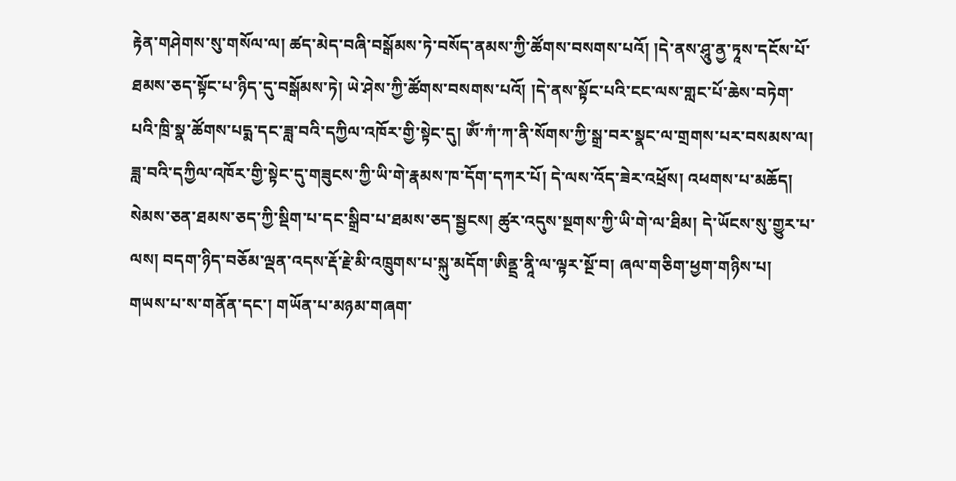རྟེན་གཤེགས་སུ་གསོལ་ལ། ཚད་མེད་བཞི་བསྒོམས་ཏེ་བསོད་ནམས་ཀྱི་ཚོགས་བསགས་པའོ། །དེ་ནས་ཤཱུ་ནྱ་ཏཱས་དངོས་པོ་ཐམས་ཅད་སྟོང་པ་ཉིད་དུ་བསྒོམས་ཏེ། ཡེ་ཤེས་ཀྱི་ཚོགས་བསགས་པའོ། །དེ་ནས་སྟོང་པའི་ངང་ལས་གླང་པོ་ཆེས་བཏེག་པའི་ཁྲི་སྣ་ཚོགས་པདྨ་དང་ཟླ་བའི་དཀྱིལ་འཁོར་གྱི་སྟེང་དུ། ཨོཾ་ཀཾ་ཀ་ནི་སོགས་ཀྱི་སྒྲ་བར་སྣང་ལ་གྲགས་པར་བསམས་ལ། ཟླ་བའི་དཀྱིལ་འཁོར་གྱི་སྟེང་དུ་གཟུངས་ཀྱི་ཡི་གེ་རྣམས་ཁ་དོག་དཀར་པོ། དེ་ལས་འོད་ཟེར་འཕྲོས། འཕགས་པ་མཆོད། སེམས་ཅན་ཐམས་ཅད་ཀྱི་སྡིག་པ་དང་སྒྲིབ་པ་ཐམས་ཅད་སྦྱངས། ཚུར་འདུས་སྔགས་ཀྱི་ཡི་གེ་ལ་ཐིམ། དེ་ཡོངས་སུ་གྱུར་པ་ལས། བདག་ཉིད་བཅོམ་ལྡན་འདས་རྡོ་རྗེ་མི་འཁྲུགས་པ་སྐུ་མདོག་ཨིནྡྲ་ནཱི་ལ་ལྟར་སྔོ་བ། ཞལ་གཅིག་ཕྱག་གཉིས་པ། གཡས་པ་ས་གནོན་དང་། གཡོན་པ་མཉམ་གཞག་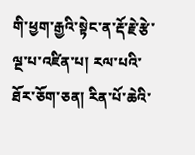གི་ཕྱག་རྒྱའི་སྟེང་ན་རྡོ་རྗེ་རྩེ་ལྔ་པ་འཛིན་པ། རལ་པའི་ཐོར་ཅོག་ཅན། རིན་པོ་ཆེའི་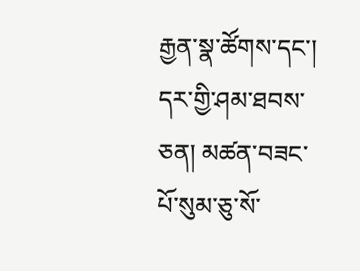རྒྱན་སྣ་ཚོགས་དང་། དར་གྱི་ཤམ་ཐབས་ཅན། མཚན་བཟང་པོ་སུམ་ཅུ་སོ་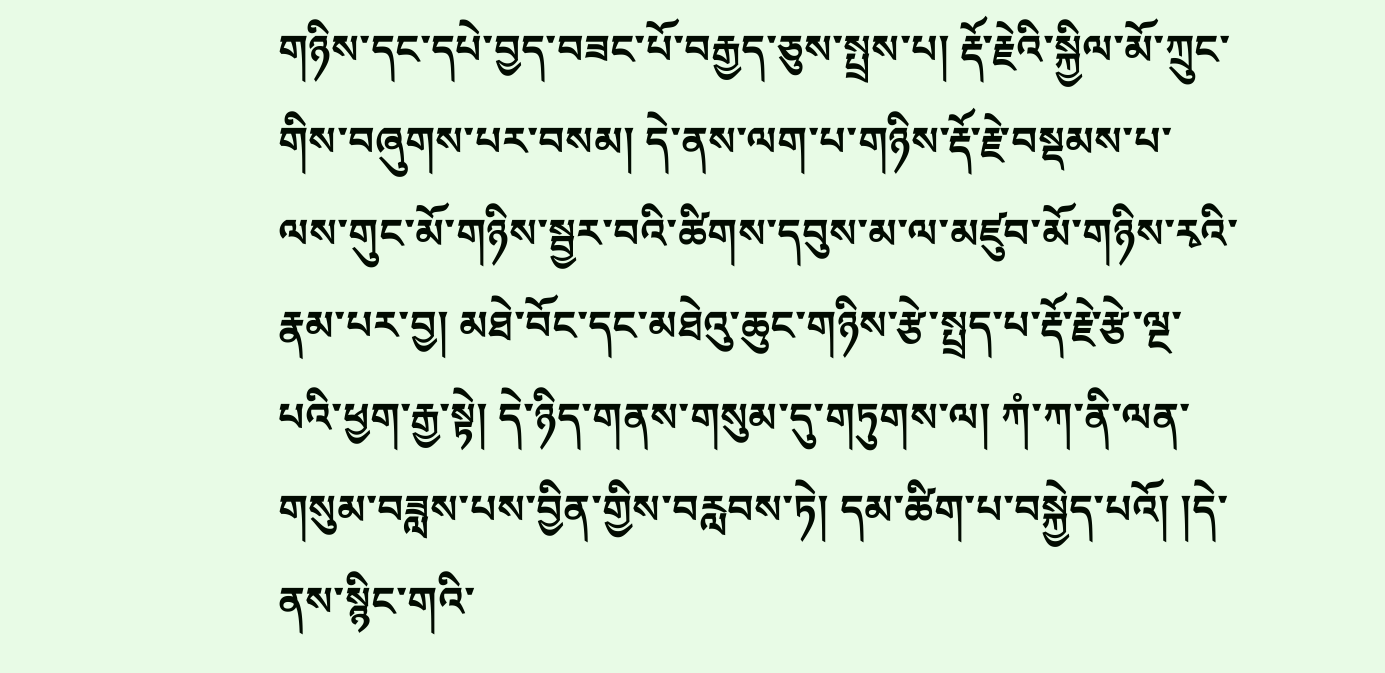གཉིས་དང་དཔེ་བྱད་བཟང་པོ་བརྒྱད་ཅུས་སྤྲས་པ། རྡོ་རྗེའི་སྐྱིལ་མོ་ཀྲུང་གིས་བཞུགས་པར་བསམ། དེ་ནས་ལག་པ་གཉིས་རྡོ་རྗེ་བསྡམས་པ་ལས་གུང་མོ་གཉིས་སྦྱར་བའི་ཚིགས་དབུས་མ་ལ་མཛུབ་མོ་གཉིས་རྭའི་རྣམ་པར་བྱ། མཐེ་བོང་དང་མཐེའུ་ཆུང་གཉིས་རྩེ་སྤྲད་པ་རྡོ་རྗེ་རྩེ་ལྔ་པའི་ཕྱག་རྒྱ་སྟེ། དེ་ཉིད་གནས་གསུམ་དུ་གཏུགས་ལ། ཀཾ་ཀ་ནི་ལན་གསུམ་བཟླས་པས་བྱིན་གྱིས་བརླབས་ཏེ། དམ་ཚིག་པ་བསྐྱེད་པའོ། །དེ་ནས་སྙིང་གའི་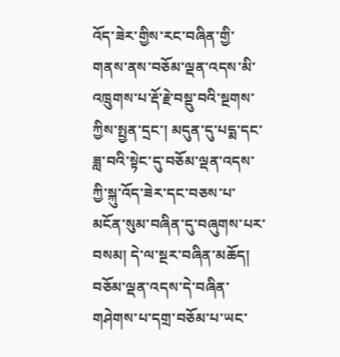འོད་ཟེར་གྱིས་རང་བཞིན་གྱི་གནས་ནས་བཅོམ་ལྡན་འདས་མི་འཁྲུགས་པ་རྡོ་རྗེ་བསྡུ་བའི་སྔགས་ཀྱིས་སྤྱན་དྲང་། མདུན་དུ་པདྨ་དང་ཟླ་བའི་སྟེང་དུ་བཅོམ་ལྡན་འདས་ཀྱི་སྐུ་འོད་ཟེར་དང་བཅས་པ་མངོན་སུམ་བཞིན་དུ་བཞུགས་པར་བསམ། དེ་ལ་སྔར་བཞིན་མཆོད། བཅོམ་ལྡན་འདས་དེ་བཞིན་གཤེགས་པ་དགྲ་བཅོམ་པ་ཡང་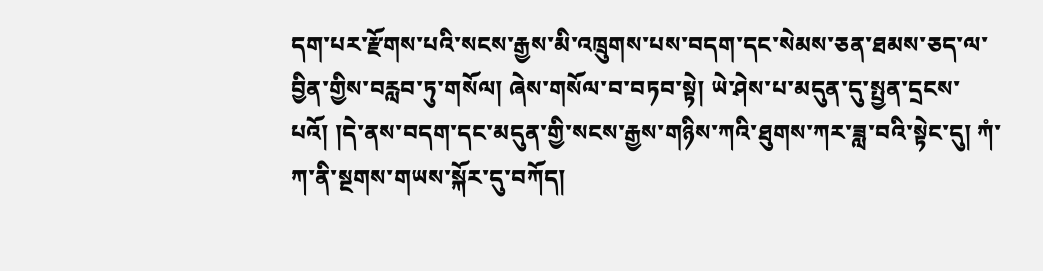དག་པར་རྫོགས་པའི་སངས་རྒྱས་མི་འཁྲུགས་པས་བདག་དང་སེམས་ཅན་ཐམས་ཅད་ལ་བྱིན་གྱིས་བརླབ་ཏུ་གསོལ། ཞེས་གསོལ་བ་བཏབ་སྟེ། ཡེ་ཤེས་པ་མདུན་དུ་སྤྱན་དྲངས་པའོ། །དེ་ནས་བདག་དང་མདུན་གྱི་སངས་རྒྱས་གཉིས་ཀའི་ཐུགས་ཀར་ཟླ་བའི་སྟེང་དུ། ཀཾ་ཀ་ནི་སྔགས་གཡས་སྐོར་དུ་བཀོད།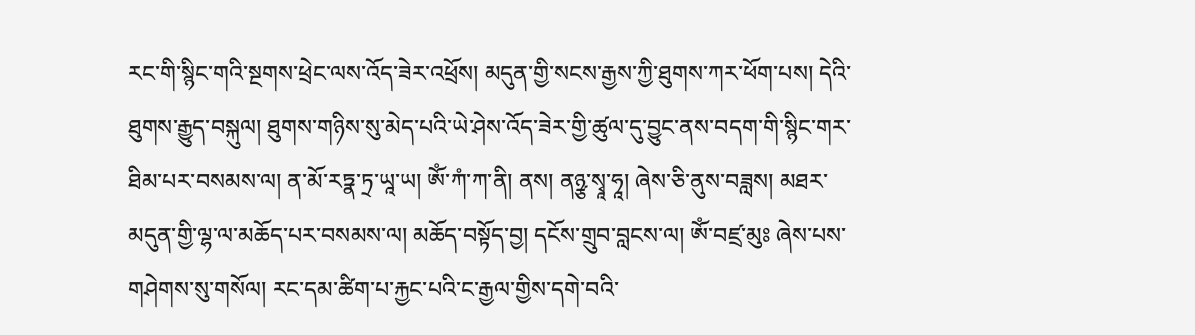རང་གི་སྙིང་གའི་སྔགས་ཕྲེང་ལས་འོད་ཟེར་འཕྲོས། མདུན་གྱི་སངས་རྒྱས་ཀྱི་ཐུགས་ཀར་ཕོག་པས། དེའི་ཐུགས་རྒྱུད་བསྐུལ། ཐུགས་གཉིས་སུ་མེད་པའི་ཡེ་ཤེས་འོད་ཟེར་གྱི་ཚུལ་དུ་བྱུང་ནས་བདག་གི་སྙིང་གར་ཐིམ་པར་བསམས་ལ། ན་མོ་རཏྣ་ཏྲ་ཡཱ་ཡ། ཨོཾ་ཀཾ་ཀ་ནི། ནས། ནཉྩ་སྭཱ་ཧཱ། ཞེས་ཅི་ནུས་བཟླས། མཐར་མདུན་གྱི་ལྷ་ལ་མཆོད་པར་བསམས་ལ། མཆོད་བསྟོད་བྱ། དངོས་གྲུབ་བླངས་ལ། ཨོཾ་བཛྲ་མུཿ ཞེས་པས་གཤེགས་སུ་གསོལ། རང་དམ་ཚིག་པ་རྐྱང་པའི་ང་རྒྱལ་གྱིས་དགེ་བའི་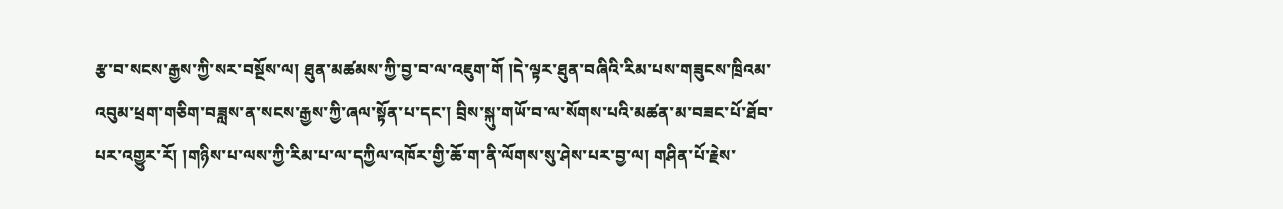རྩ་བ་སངས་རྒྱས་ཀྱི་སར་བསྔོས་ལ། ཐུན་མཚམས་ཀྱི་བྱ་བ་ལ་འཇུག་གོ །དེ་ལྟར་ཐུན་བཞིའི་རིམ་པས་གཟུངས་ཁྲིའམ་འབུམ་ཕྲག་གཅིག་བཟླས་ན་སངས་རྒྱས་ཀྱི་ཞལ་སྟོན་པ་དང་། བྲིས་སྐུ་གཡོ་བ་ལ་སོགས་པའི་མཚན་མ་བཟང་པོ་ཐོབ་པར་འགྱུར་རོ། །གཉིས་པ་ལས་ཀྱི་རིམ་པ་ལ་དཀྱིལ་འཁོར་གྱི་ཆོ་ག་ནི་ལོགས་སུ་ཤེས་པར་བྱ་ལ། གཤིན་པོ་རྗེས་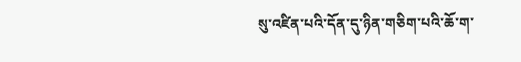སུ་འཛིན་པའི་དོན་དུ་ཉིན་གཅིག་པའི་ཆོ་ག་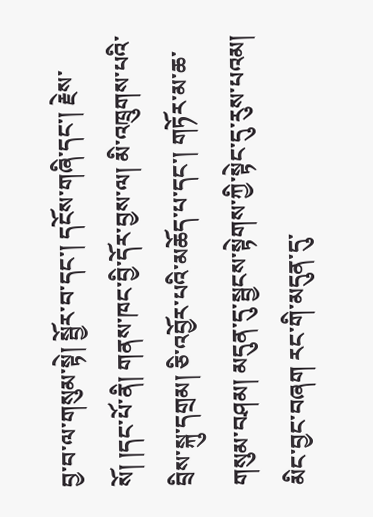བྱ་བ་ལ་གསུམ་སྟེ། སྦྱོར་བ་དང་། དངོས་གཞི་དང་། རྗེས་སོ། །དང་པོ་ནི། གནས་ཁང་བྱི་དོར་བྱས་ལ། མི་འཁྲུགས་པའི་བྲིས་སྐུ་དགྲམ། ཅི་འབྱོར་པའི་མཆོད་པ་དང་། གཏོར་མ་ཆ་གསུམ་བཤམ། མདུན་དུ་སྦྱངས་སྟེགས་ཀྱི་སྟེང་དུ་རུས་པའམ། མིང་བྱང་བཞག རང་གི་མདུན་དུ་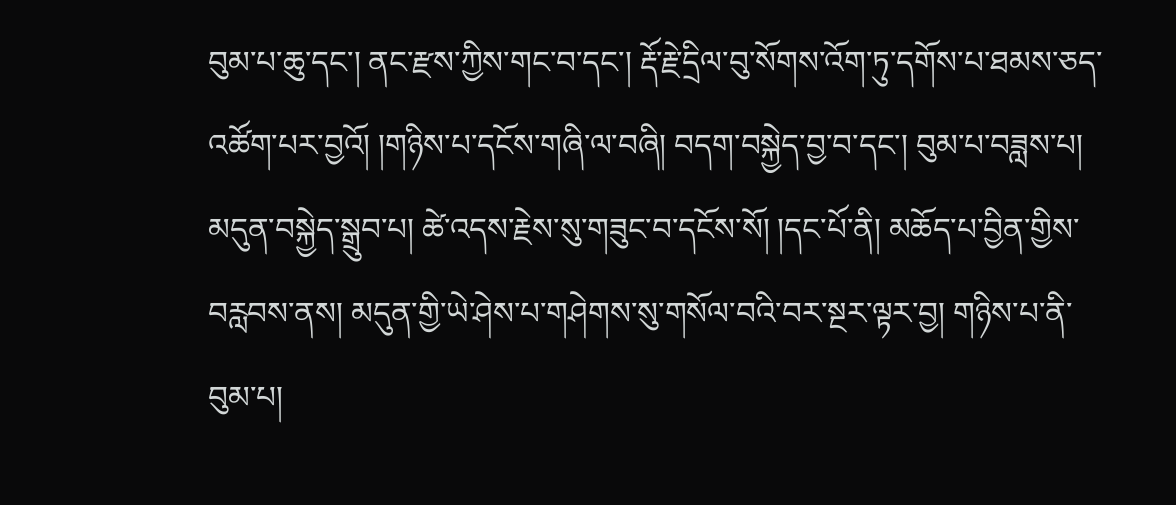བུམ་པ་ཆུ་དང་། ནང་རྫས་ཀྱིས་གང་བ་དང་། རྡོ་རྗེ་དྲིལ་བུ་སོགས་འོག་ཏུ་དགོས་པ་ཐམས་ཅད་འཚོག་པར་བྱའོ། །གཉིས་པ་དངོས་གཞི་ལ་བཞི། བདག་བསྐྱེད་བྱ་བ་དང་། བུམ་པ་བཟླས་པ། མདུན་བསྐྱེད་སྒྲུབ་པ། ཚེ་འདས་རྗེས་སུ་གཟུང་བ་དངོས་སོ། །དང་པོ་ནི། མཆོད་པ་བྱིན་གྱིས་བརླབས་ནས། མདུན་གྱི་ཡེ་ཤེས་པ་གཤེགས་སུ་གསོལ་བའི་བར་སྔར་ལྟར་བྱ། གཉིས་པ་ནི་བུམ་པ།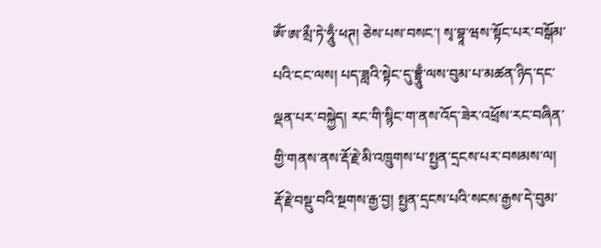ཨོཾ་ཨ་མྲྀ་ཏེ་ཧཱུྃ་ཕཊ། ཅེས་པས་བསང་། སྭ་བྷཱ་ཝས་སྟོང་པར་བསྒོམ་པའི་ངང་ལས། པད་ཟླའི་སྟེང་དུ་བྷྲཱུྃ་ལས་བུམ་པ་མཚན་ཉིད་དང་ལྡན་པར་བསྐྱེད། རང་གི་སྙིང་ག་ནས་འོད་ཟེར་འཕྲོས་རང་བཞིན་གྱི་གནས་ནས་རྡོ་རྗེ་མི་འཁྲུགས་པ་སྤྱན་དྲངས་པར་བསམས་ལ། རྡོ་རྗེ་བསྡུ་བའི་སྔགས་རྒྱ་བྱ། སྤྱན་དྲངས་པའི་སངས་རྒྱས་དེ་བུམ་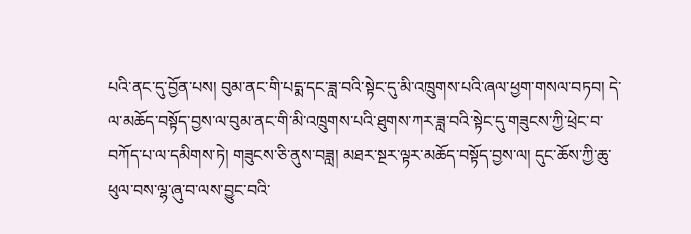པའི་ནང་དུ་བྱོན་པས། བུམ་ནང་གི་པདྨ་དང་ཟླ་བའི་སྟེང་དུ་མི་འཁྲུགས་པའི་ཞལ་ཕྱག་གསལ་བཏབ། དེ་ལ་མཆོད་བསྟོད་བྱས་ལ་བུམ་ནང་གི་མི་འཁྲུགས་པའི་ཐུགས་ཀར་ཟླ་བའི་སྟེང་དུ་གཟུངས་ཀྱི་ཕྲེང་བ་བཀོད་པ་ལ་དམིགས་ཏེ། གཟུངས་ཅི་ནུས་བཟླ། མཐར་སྔར་ལྟར་མཆོད་བསྟོད་བྱས་ལ། དུང་ཆོས་ཀྱི་ཆུ་ཕུལ་བས་ལྷ་ཞུ་བ་ལས་བྱུང་བའི་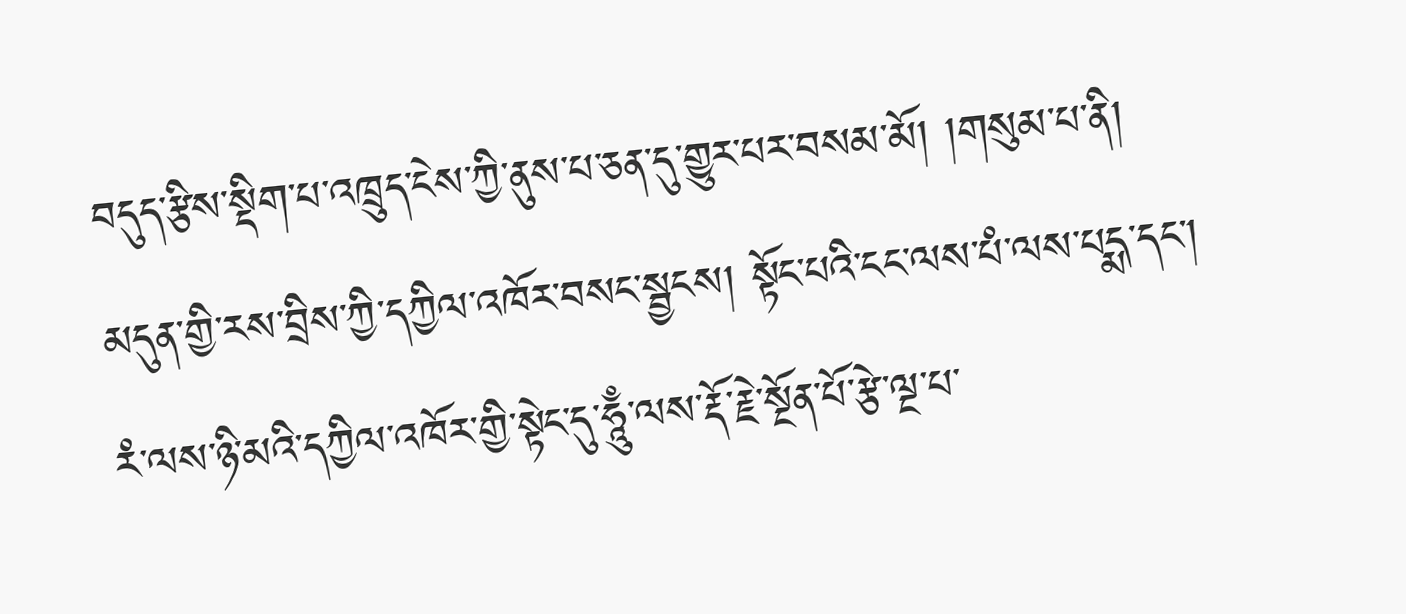བདུད་རྩིས་སྡིག་པ་འཁྲུད་ངེས་ཀྱི་ནུས་པ་ཅན་དུ་གྱུར་པར་བསམ་མོ། །གསུམ་པ་ནི། མདུན་གྱི་རས་བྲིས་ཀྱི་དཀྱིལ་འཁོར་བསང་སྦྱངས། སྟོང་པའི་ངང་ལས་པཾ་ལས་པདྨ་དང་། རཾ་ལས་ཉི་མའི་དཀྱིལ་འཁོར་གྱི་སྟེང་དུ་ཧཱུྃ་ལས་རྡོ་རྗེ་སྔོན་པོ་རྩེ་ལྔ་པ་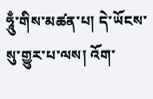ཧཱུྃ་གིས་མཚན་པ། དེ་ཡོངས་སུ་གྱུར་པ་ལས། འོག་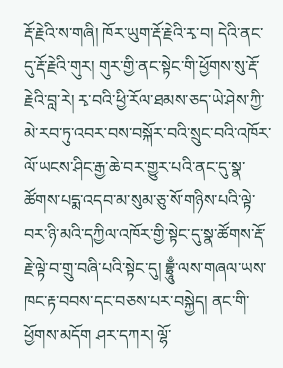རྡོ་རྗེའི་ས་གཞི། ཁོར་ཡུག་རྡོ་རྗེའི་རྭ་བ། དེའི་ནང་དུ་རྡོ་རྗེའི་གུར། གུར་གྱི་ནང་སྟེང་གི་ཕྱོགས་སུ་རྡོ་རྗེའི་བླ་རེ། རྭ་བའི་ཕྱི་རོལ་ཐམས་ཅད་ཡེ་ཤེས་ཀྱི་མེ་རབ་ཏུ་འབར་བས་བསྐོར་བའི་སྲུང་བའི་འཁོར་ལོ་ཡངས་ཤིང་རྒྱ་ཆེ་བར་གྱུར་པའི་ནང་དུ་སྣ་ཚོགས་པདྨ་འདབ་མ་སུམ་ཅུ་སོ་གཉིས་པའི་ལྟེ་བར་ཉི་མའི་དཀྱིལ་འཁོར་གྱི་སྟེང་དུ་སྣ་ཚོགས་རྡོ་རྗེ་ལྟེ་བ་གྲུ་བཞི་པའི་སྟེང་དུ། བྷྲཱུྃ་ལས་གཞལ་ཡས་ཁང་རྟ་བབས་དང་བཅས་པར་བསྐྱེད། ནང་གི་ཕྱོགས་མདོག ཤར་དཀར། ལྷོ་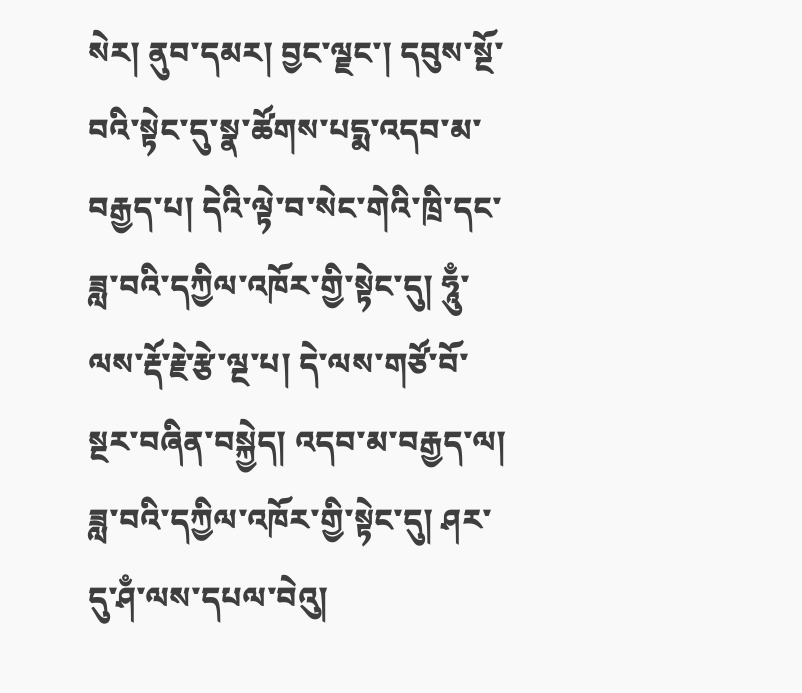སེར། ནུབ་དམར། བྱང་ལྗང་། དབུས་སྔོ་བའི་སྟེང་དུ་སྣ་ཚོགས་པདྨ་འདབ་མ་བརྒྱད་པ། དེའི་ལྟེ་བ་སེང་གེའི་ཁྲི་དང་ཟླ་བའི་དཀྱིལ་འཁོར་གྱི་སྟེང་དུ། ཧཱུྃ་ལས་རྡོ་རྗེ་རྩེ་ལྔ་པ། དེ་ལས་གཙོ་བོ་སྔར་བཞིན་བསྐྱེད། འདབ་མ་བརྒྱད་ལ། ཟླ་བའི་དཀྱིལ་འཁོར་གྱི་སྟེང་དུ། ཤར་དུ་ཤྃ་ལས་དཔལ་བེའུ།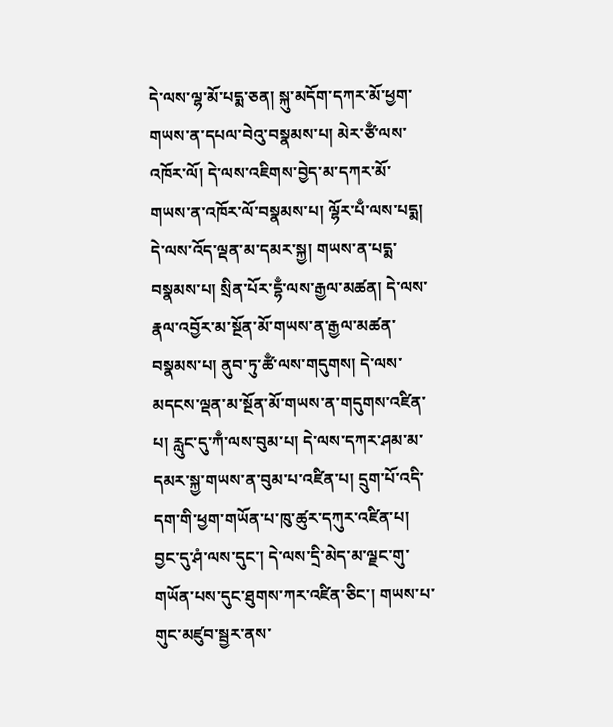དེ་ལས་ལྷ་མོ་པདྨ་ཅན། སྐུ་མདོག་དཀར་མོ་ཕྱག་གཡས་ན་དཔལ་བེའུ་བསྣམས་པ། མེར་ཙྃ་ལས་འཁོར་ལོ། དེ་ལས་འཇིགས་བྱེད་མ་དཀར་མོ་གཡས་ན་འཁོར་ལོ་བསྣམས་པ། ལྷོར་པྃ་ལས་པདྨ། དེ་ལས་འོད་ལྡན་མ་དམར་སྐྱ། གཡས་ན་པདྨ་བསྣམས་པ། སྲིན་པོར་དྷྃ་ལས་རྒྱལ་མཚན། དེ་ལས་རྣལ་འབྱོར་མ་སྔོན་མོ་གཡས་ན་རྒྱལ་མཚན་བསྣམས་པ། ནུབ་ཏུ་ཚྃ་ལས་གདུགས། དེ་ལས་མདངས་ལྡན་མ་སྔོན་མོ་གཡས་ན་གདུགས་འཛིན་པ། རླུང་དུ་ཀྃ་ལས་བུམ་པ། དེ་ལས་དཀར་ཤམ་མ་དམར་སྐྱ་གཡས་ན་བུམ་པ་འཛིན་པ། དྲུག་པོ་འདི་དག་གི་ཕྱག་གཡོན་པ་ཁུ་ཚུར་དཀུར་འཛིན་པ། བྱང་དུ་ཤཾ་ལས་དུང་། དེ་ལས་དྲི་མེད་མ་ལྗང་གུ་གཡོན་པས་དུང་ཐུགས་ཀར་འཛིན་ཅིང་། གཡས་པ་གུང་མཛུབ་སྦྱར་ནས་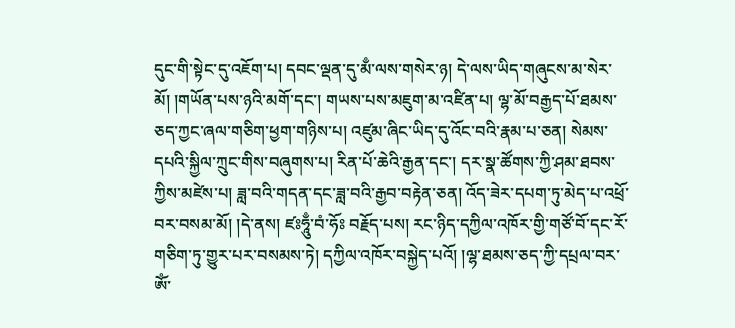དུང་གི་སྟེང་དུ་འཇོག་པ། དབང་ལྡན་དུ་མྃ་ལས་གསེར་ཉ། དེ་ལས་ཡིད་གཞུངས་མ་སེར་མོ། །གཡོན་པས་ཉའི་མགོ་དང་། གཡས་པས་མཇུག་མ་འཛིན་པ། ལྷ་མོ་བརྒྱད་པོ་ཐམས་ཅད་ཀྱང་ཞལ་གཅིག་ཕྱག་གཉིས་པ། འཛུམ་ཞིང་ཡིད་དུ་འོང་བའི་རྣམ་པ་ཅན། སེམས་དཔའི་སྐྱིལ་ཀྲུང་གིས་བཞུགས་པ། རིན་པོ་ཆེའི་རྒྱན་དང་། དར་སྣ་ཚོགས་ཀྱི་ཤམ་ཐབས་ཀྱིས་མཛེས་པ། ཟླ་བའི་གདན་དང་ཟླ་བའི་རྒྱབ་བརྟེན་ཅན། འོད་ཟེར་དཔག་ཏུ་མེད་པ་འཕྲོ་བར་བསམ་མོ། །དེ་ནས། ཛཿཧཱུྃ་བཾ་ཧོཿ བརྗོད་པས། རང་ཉིད་དཀྱིལ་འཁོར་གྱི་གཙོ་བོ་དང་རོ་གཅིག་ཏུ་གྱུར་པར་བསམས་ཏེ། དཀྱིལ་འཁོར་བསྐྱེད་པའོ། །ལྷ་ཐམས་ཅད་ཀྱི་དཔྲལ་བར་ཨོཾ་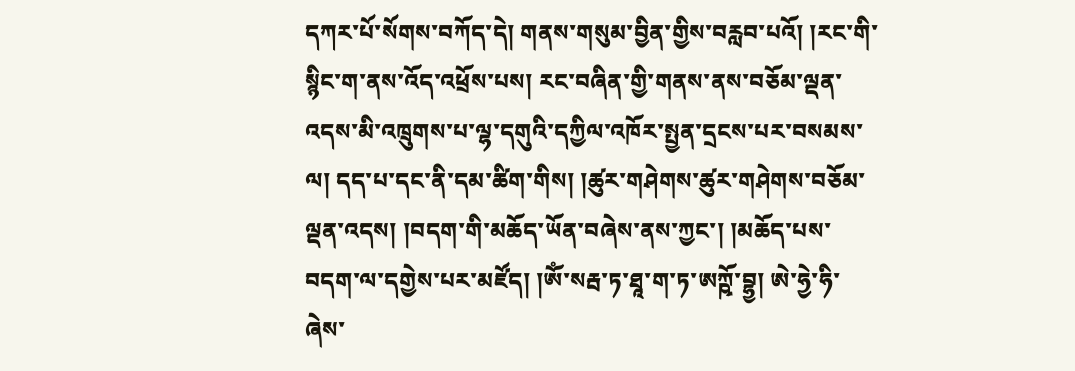དཀར་པོ་སོགས་བཀོད་དེ། གནས་གསུམ་བྱིན་གྱིས་བརླབ་པའོ། །རང་གི་སྙིང་ག་ནས་འོད་འཕྲོས་པས། རང་བཞིན་གྱི་གནས་ནས་བཅོམ་ལྡན་འདས་མི་འཁྲུགས་པ་ལྷ་དགུའི་དཀྱིལ་འཁོར་སྤྱན་དྲངས་པར་བསམས་ལ། དད་པ་དང་ནི་དམ་ཚིག་གིས། །ཚུར་གཤེགས་ཚུར་གཤེགས་བཅོམ་ལྡན་འདས། །བདག་གི་མཆོད་ཡོན་བཞེས་ནས་ཀྱང་། །མཆོད་པས་བདག་ལ་དགྱེས་པར་མཛོད། །ཨོཾ་སརྦ་ཏ་ཐཱ་ག་ཏ་ཨཀྵོ་བྷྱ། ཨེ་ཧྱེ་ཧི་ཞེས་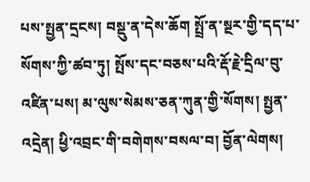པས་སྤྱན་དྲངས། བསྡུ་ན་དེས་ཆོག སྤྲོ་ན་སྔར་གྱི་དད་པ་སོགས་ཀྱི་ཚབ་ཏུ། སྤོས་དང་བཅས་པའི་རྡོ་རྗེ་དྲིལ་བུ་འཛིན་པས། མ་ལུས་སེམས་ཅན་ཀུན་གྱི་སོགས། སྤྱན་འདྲེན། ཕྱི་འབྲང་གི་བགེགས་བསལ་བ། བྱོན་ལེགས།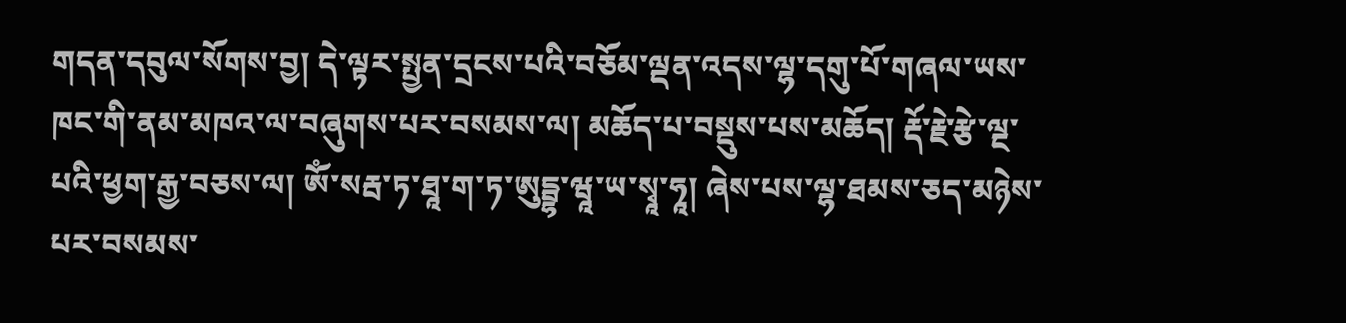གདན་དབུལ་སོགས་བྱ། དེ་ལྟར་སྤྱན་དྲངས་པའི་བཅོམ་ལྡན་འདས་ལྷ་དགུ་པོ་གཞལ་ཡས་ཁང་གི་ནམ་མཁའ་ལ་བཞུགས་པར་བསམས་ལ། མཆོད་པ་བསྡུས་པས་མཆོད། རྡོ་རྗེ་རྩེ་ལྔ་པའི་ཕྱག་རྒྱ་བཅས་ལ། ཨོཾ་སརྦ་ཏ་ཐཱ་ག་ཏ་ཨུདྦྷ་ཝཱ་ཡ་སྭཱ་ཧཱ། ཞེས་པས་ལྷ་ཐམས་ཅད་མཉེས་པར་བསམས་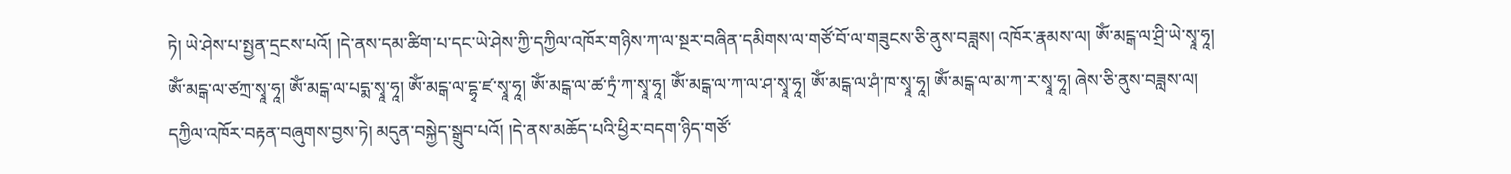ཏེ། ཡེ་ཤེས་པ་སྤྱན་དྲངས་པའོ། །དེ་ནས་དམ་ཚིག་པ་དང་ཡེ་ཤེས་ཀྱི་དཀྱིལ་འཁོར་གཉིས་ཀ་ལ་སྔར་བཞིན་དམིགས་ལ་གཙོ་བོ་ལ་གཟུངས་ཅི་ནུས་བཟླས། འཁོར་རྣམས་ལ། ཨོཾ་མངྒ་ལ་ཤྲི་ཡེ་སྭཱ་ཧཱ། ཨོཾ་མངྒ་ལ་ཙཀྲ་སྭཱ་ཧཱ། ཨོཾ་མངྒ་ལ་པདྨ་སྭཱ་ཧཱ། ཨོཾ་མངྒ་ལ་དྷྭ་ཛ་སྭཱ་ཧཱ། ཨོཾ་མངྒ་ལ་ཚ་ཏྲཾ་ཀ་སྭཱ་ཧཱ། ཨོཾ་མངྒ་ལ་ཀ་ལ་ཤ་སྭཱ་ཧཱ། ཨོཾ་མངྒ་ལ་ཤཾ་ཁ་སྭཱ་ཧཱ། ཨོཾ་མངྒ་ལ་མ་ཀ་ར་སྭཱ་ཧཱ། ཞེས་ཅི་ནུས་བཟླས་ལ། དཀྱིལ་འཁོར་བརྟན་བཞུགས་བྱས་ཏེ། མདུན་བསྐྱེད་སྒྲུབ་པའོ། །དེ་ནས་མཆོད་པའི་ཕྱིར་བདག་ཉིད་གཙོ་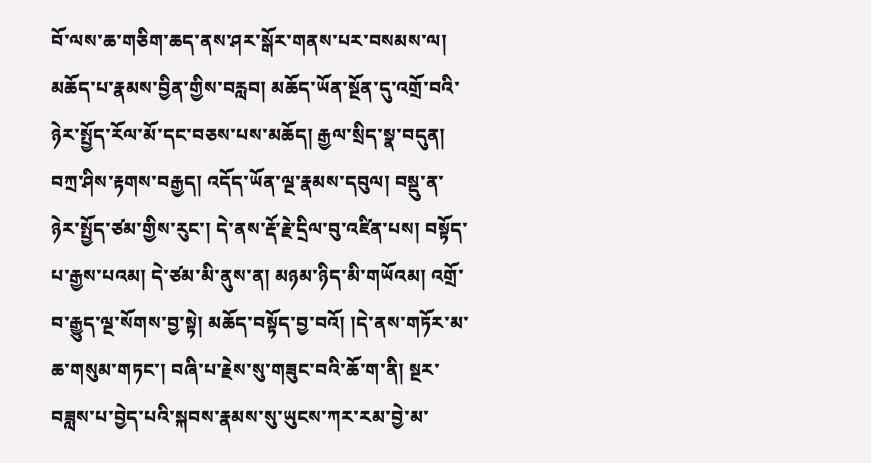བོ་ལས་ཆ་གཅིག་ཆད་ནས་ཤར་སྒོར་གནས་པར་བསམས་ལ། མཆོད་པ་རྣམས་བྱིན་གྱིས་བརླབ། མཆོད་ཡོན་སྔོན་དུ་འགྲོ་བའི་ཉེར་སྤྱོད་རོལ་མོ་དང་བཅས་པས་མཆོད། རྒྱལ་སྲིད་སྣ་བདུན། བཀྲ་ཤིས་རྟགས་བརྒྱད། འདོད་ཡོན་ལྔ་རྣམས་དབུལ། བསྡུ་ན་ཉེར་སྤྱོད་ཙམ་གྱིས་རུང་། དེ་ནས་རྡོ་རྗེ་དྲིལ་བུ་འཛིན་པས། བསྟོད་པ་རྒྱས་པའམ། དེ་ཙམ་མི་ནུས་ན། མཉམ་ཉིད་མི་གཡོའམ། འགྲོ་བ་རྒྱུད་ལྔ་སོགས་བྱ་སྟེ། མཆོད་བསྟོད་བྱ་བའོ། །དེ་ནས་གཏོར་མ་ཆ་གསུམ་གཏང་། བཞི་པ་རྗེས་སུ་གཟུང་བའི་ཆོ་ག་ནི། སྔར་བཟླས་པ་བྱེད་པའི་སྐབས་རྣམས་སུ་ཡུངས་ཀར་རམ་བྱེ་མ་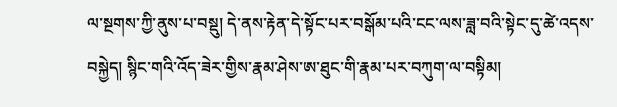ལ་སྔགས་ཀྱི་ནུས་པ་བསྡུ། དེ་ནས་རྟེན་དེ་སྟོང་པར་བསྒོམ་པའི་ངང་ལས་ཟླ་བའི་སྟེང་དུ་ཚེ་འདས་བསྐྱེད། སྙིང་གའི་འོད་ཟེར་གྱིས་རྣམ་ཤེས་ཨ་ཐུང་གི་རྣམ་པར་བཀུག་ལ་བསྟིམ།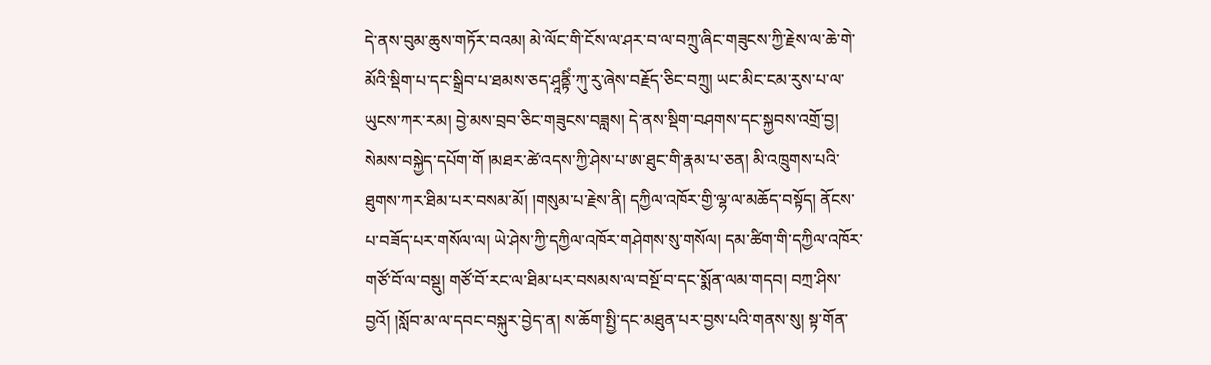དེ་ནས་བུམ་ཆུས་གཏོར་བའམ། མེ་ལོང་གི་ངོས་ལ་ཤར་བ་ལ་བཀྲུ་ཞིང་གཟུངས་ཀྱི་རྗེས་ལ་ཆེ་གེ་མོའི་སྡིག་པ་དང་སྒྲིབ་པ་ཐམས་ཅད་ཤཱནྟིཾ་ཀུ་རུ་ཞེས་བརྗོད་ཅིང་བཀྲུ། ཡང་མིང་ངམ་རུས་པ་ལ་ཡུངས་ཀར་རམ། བྱེ་མས་བྲབ་ཅིང་གཟུངས་བཟླས། དེ་ནས་སྡིག་བཤགས་དང་སྐྱབས་འགྲོ་བྱ། སེམས་བསྐྱེད་དཔོག་གོ །མཐར་ཚེ་འདས་ཀྱི་ཤེས་པ་ཨ་ཐུང་གི་རྣམ་པ་ཅན། མི་འཁྲུགས་པའི་ཐུགས་ཀར་ཐིམ་པར་བསམ་མོ། །གསུམ་པ་རྗེས་ནི། དཀྱིལ་འཁོར་གྱི་ལྷ་ལ་མཆོད་བསྟོད། ནོངས་པ་བཟོད་པར་གསོལ་ལ། ཡེ་ཤེས་ཀྱི་དཀྱིལ་འཁོར་གཤེགས་སུ་གསོལ། དམ་ཚིག་གི་དཀྱིལ་འཁོར་གཙོ་བོ་ལ་བསྡུ། གཙོ་བོ་རང་ལ་ཐིམ་པར་བསམས་ལ་བསྔོ་བ་དང་སྨོན་ལམ་གདབ། བཀྲ་ཤིས་བྱའོ། །སློབ་མ་ལ་དབང་བསྐུར་བྱེད་ན། ས་ཆོག་སྤྱི་དང་མཐུན་པར་བྱས་པའི་གནས་སུ། སྟ་གོན་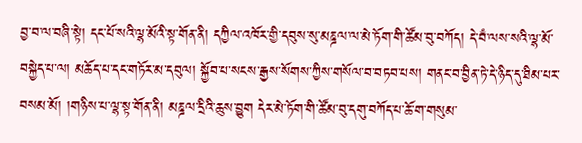བྱ་བ་ལ་བཞི་སྟེ། དང་པོ་སའི་ལྷ་མོའི་སྟ་གོན་ནི། དཀྱིལ་འཁོར་གྱི་དབུས་སུ་མཎྜལ་ལ་མེ་ཏོག་གི་ཚོམ་བུ་བཀོད། དེ་བྃ་ལས་སའི་ལྷ་མོ་བསྐྱེད་པ་ལ། མཆོད་པ་དང་གཏོར་མ་དབུལ། སྐྱོབ་པ་སངས་རྒྱས་སོགས་ཀྱིས་གསོལ་བ་བཏབ་པས། གནང་བ་བྱིན་ཏེ་དེ་ཉིད་དུ་ཐིམ་པར་བསམ་མོ། །གཉིས་པ་ལྷ་སྟ་གོན་ནི། མཎྜལ་དྲིའི་ཆུས་བྱུག དེར་མེ་ཏོག་གི་ཚོམ་བུ་དགུ་བཀོད་པ་ཆོ་ག་གསུམ་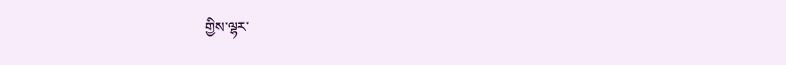གྱིས་ལྷར་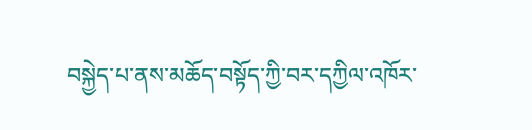བསྐྱེད་པ་ནས་མཆོད་བསྟོད་ཀྱི་བར་དཀྱིལ་འཁོར་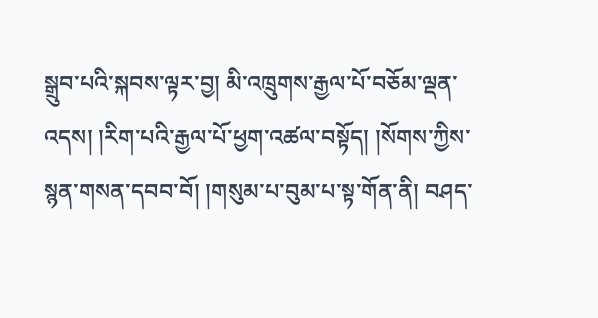སྒྲུབ་པའི་སྐབས་ལྟར་བྱ། མི་འཁྲུགས་རྒྱལ་པོ་བཅོམ་ལྡན་འདས། །རིག་པའི་རྒྱལ་པོ་ཕྱག་འཚལ་བསྟོད། །སོགས་ཀྱིས་སྙན་གསན་དབབ་བོ། །གསུམ་པ་བུམ་པ་སྟ་གོན་ནི། བཤད་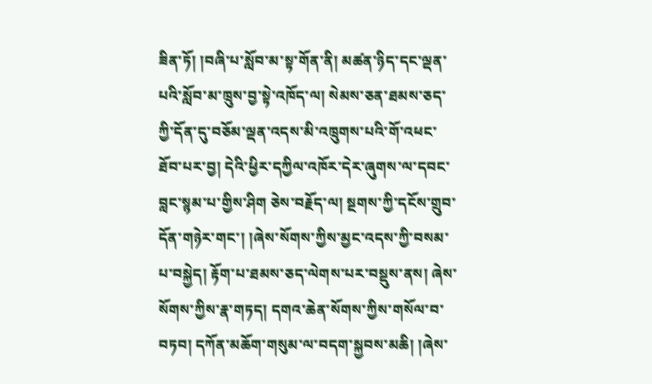ཟིན་ཏོ། །བཞི་པ་སློབ་མ་སྟ་གོན་ནི། མཚན་ཉིད་དང་ལྡན་པའི་སློབ་མ་ཁྲུས་བྱ་སྟེ་འཁོད་ལ། སེམས་ཅན་ཐམས་ཅད་ཀྱི་དོན་དུ་བཅོམ་ལྡན་འདས་མི་འཁྲུགས་པའི་གོ་འཕང་ཐོབ་པར་བྱ། དེའི་ཕྱིར་དཀྱིལ་འཁོར་དེར་ཞུགས་ལ་དབང་བླང་སྙམ་པ་གྱིས་ཤིག ཅེས་བརྗོད་ལ། སྔགས་ཀྱི་དངོས་གྲུབ་དོན་གཉེར་གང་། །ཞེས་སོགས་ཀྱིས་མྱང་འདས་ཀྱི་བསམ་པ་བསྐྱེད། རྟོག་པ་ཐམས་ཅད་ལེགས་པར་བསྡུས་ནས། ཞེས་སོགས་ཀྱིས་རྣ་གཏད། དགའ་ཆེན་སོགས་ཀྱིས་གསོལ་བ་བཏབ། དཀོན་མཆོག་གསུམ་ལ་བདག་སྐྱབས་མཆི། །ཞེས་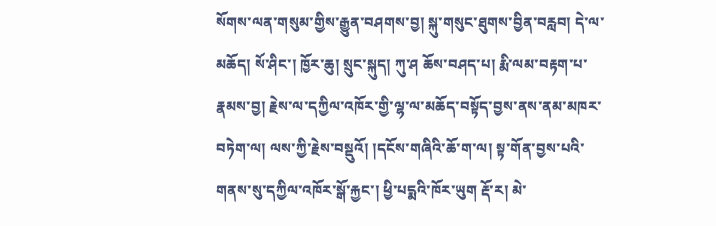སོགས་ལན་གསུམ་གྱིས་རྒྱུན་བཤགས་བྱ། སྐུ་གསུང་ཐུགས་བྱིན་བརླབ། དེ་ལ་མཆོད། སོ་ཤིང་། ཁྱོར་ཆུ། སྲུང་སྐུད། ཀུ་ཤ ཆོས་བཤད་པ། རྨི་ལམ་བརྟག་པ་རྣམས་བྱ། རྗེས་ལ་དཀྱིལ་འཁོར་གྱི་ལྷ་ལ་མཆོད་བསྟོད་བྱས་ནས་ནམ་མཁར་བཏེག་ལ། ལས་ཀྱི་རྗེས་བསྡུའོ། །དངོས་གཞིའི་ཆོ་ག་ལ། སྟ་གོན་བྱས་པའི་གནས་སུ་དཀྱིལ་འཁོར་སྒོ་རྐྱང་། ཕྱི་པདྨའི་ཁོར་ཡུག རྡོ་ར། མེ་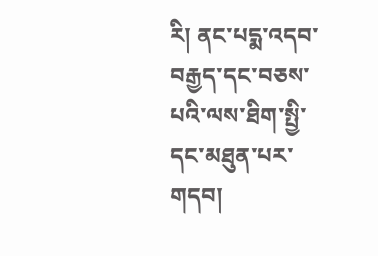རི། ནང་པདྨ་འདབ་བརྒྱད་དང་བཅས་པའི་ལས་ཐིག་སྤྱི་དང་མཐུན་པར་གདབ།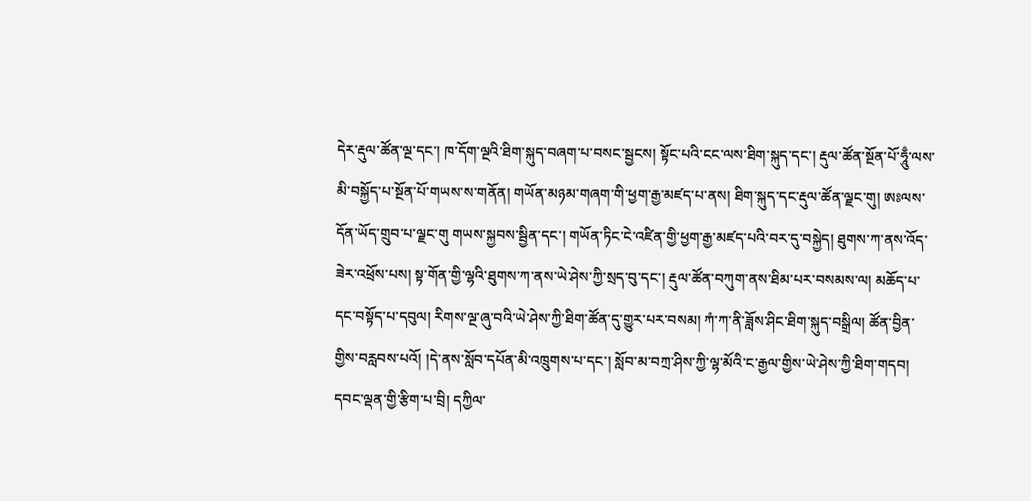དེར་རྡུལ་ཚོན་ལྔ་དང་། ཁ་དོག་ལྔའི་ཐིག་སྐུད་བཞག་པ་བསང་སྦྱངས། སྟོང་པའི་ངང་ལས་ཐིག་སྐུད་དང་། རྡུལ་ཚོན་སྔོན་པོ་ཧཱུྃ་ལས་མི་བསྐྱོད་པ་སྔོན་པོ་གཡས་ས་གནོན། གཡོན་མཉམ་གཞག་གི་ཕྱག་རྒྱ་མཛད་པ་ནས། ཐིག་སྐུད་དང་རྡུལ་ཚོན་ལྗང་གུ། ཨཿལས་དོན་ཡོད་གྲུབ་པ་ལྗང་གུ གཡས་སྐྱབས་སྦྱིན་དང་། གཡོན་ཏིང་ངེ་འཛིན་གྱི་ཕྱག་རྒྱ་མཛད་པའི་བར་དུ་བསྐྱེད། ཐུགས་ཀ་ནས་འོད་ཟེར་འཕྲོས་པས། སྟ་གོན་གྱི་ལྷའི་ཐུགས་ཀ་ནས་ཡེ་ཤེས་ཀྱི་སྲད་བུ་དང་། རྡུལ་ཚོན་བཀུག་ནས་ཐིམ་པར་བསམས་ལ། མཆོད་པ་དང་བསྟོད་པ་དབུལ། རིགས་ལྔ་ཞུ་བའི་ཡེ་ཤེས་ཀྱི་ཐིག་ཚོན་དུ་གྱུར་པར་བསམ། ཀཾ་ཀ་ནི་ཟློས་ཤིང་ཐིག་སྐུད་བསྒྲིལ། ཚོན་བྱིན་གྱིས་བརླབས་པའོ། །དེ་ནས་སློབ་དཔོན་མི་འཁྲུགས་པ་དང་། སློབ་མ་བཀྲ་ཤིས་ཀྱི་ལྷ་མོའི་ང་རྒྱལ་གྱིས་ཡེ་ཤེས་ཀྱི་ཐིག་གདབ། དབང་ལྡན་གྱི་རྩིག་པ་བྲི། དཀྱིལ་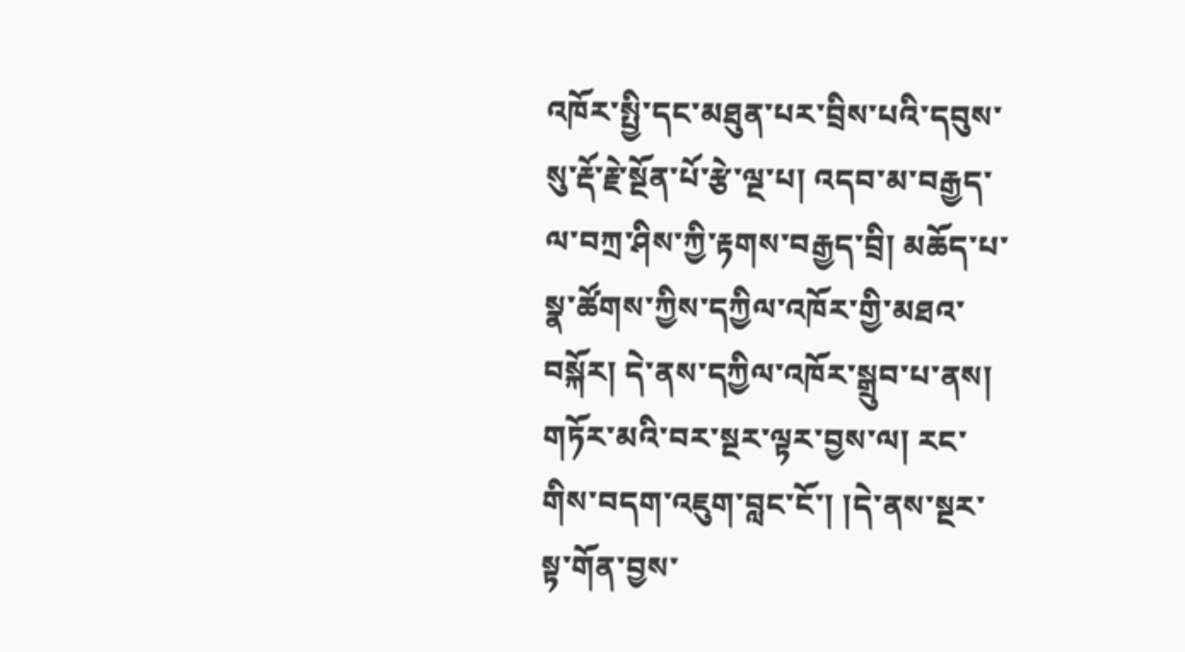འཁོར་སྤྱི་དང་མཐུན་པར་བྲིས་པའི་དབུས་སུ་རྡོ་རྗེ་སྔོན་པོ་རྩེ་ལྔ་པ། འདབ་མ་བརྒྱད་ལ་བཀྲ་ཤིས་ཀྱི་རྟགས་བརྒྱད་བྲི། མཆོད་པ་སྣ་ཚོགས་ཀྱིས་དཀྱིལ་འཁོར་གྱི་མཐའ་བསྐོར། དེ་ནས་དཀྱིལ་འཁོར་སྒྲུབ་པ་ནས། གཏོར་མའི་བར་སྔར་ལྟར་བྱས་ལ། རང་གིས་བདག་འཇུག་བླང་ངོ་། །དེ་ནས་སྔར་སྟ་གོན་བྱས་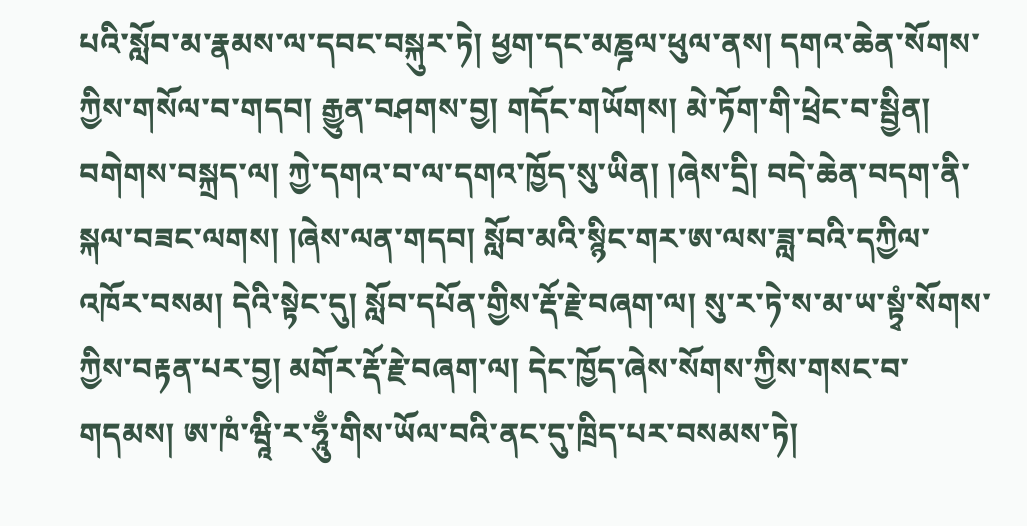པའི་སློབ་མ་རྣམས་ལ་དབང་བསྐུར་ཏེ། ཕྱག་དང་མཎྜལ་ཕུལ་ནས། དགའ་ཆེན་སོགས་ཀྱིས་གསོལ་བ་གདབ། རྒྱུན་བཤགས་བྱ། གདོང་གཡོགས། མེ་ཏོག་གི་ཕྲེང་བ་སྦྱིན། བགེགས་བསྐྲད་ལ། ཀྱེ་དགའ་བ་ལ་དགའ་ཁྱོད་སུ་ཡིན། །ཞེས་དྲི། བདེ་ཆེན་བདག་ནི་སྐལ་བཟང་ལགས། །ཞེས་ལན་གདབ། སློབ་མའི་སྙིང་གར་ཨ་ལས་ཟླ་བའི་དཀྱིལ་འཁོར་བསམ། དེའི་སྟེང་དུ། སློབ་དཔོན་གྱིས་རྡོ་རྗེ་བཞག་ལ། སུ་ར་ཏེ་ས་མ་ཡ་སྟྭཾ་སོགས་ཀྱིས་བརྟན་པར་བྱ། མགོར་རྡོ་རྗེ་བཞག་ལ། དེང་ཁྱོད་ཞེས་སོགས་ཀྱིས་གསང་བ་གདམས། ཨ་ཁཾ་ཝཱི་ར་ཧཱུྃ་གིས་ཡོལ་བའི་ནང་དུ་ཁྲིད་པར་བསམས་ཏེ།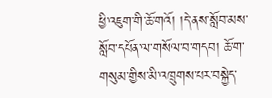ཕྱི་འཇུག་གི་ཆོ་གའོ། །དེ་ནས་སློབ་མས་སློབ་དཔོན་ལ་གསོལ་བ་གདབ། ཆོ་ག་གསུམ་གྱིས་མི་འཁྲུགས་པར་བསྐྱེད་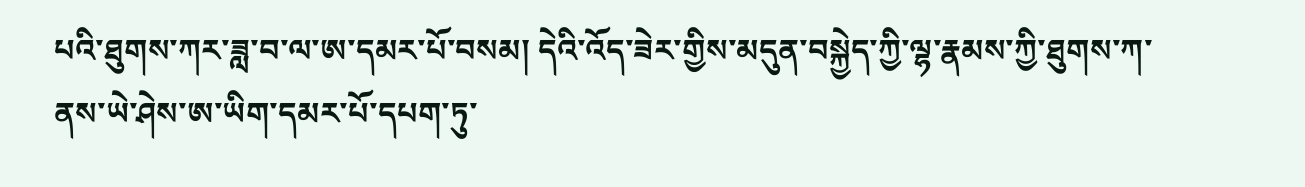པའི་ཐུགས་ཀར་ཟླ་བ་ལ་ཨ་དམར་པོ་བསམ། དེའི་འོད་ཟེར་གྱིས་མདུན་བསྐྱེད་ཀྱི་ལྷ་རྣམས་ཀྱི་ཐུགས་ཀ་ནས་ཡེ་ཤེས་ཨ་ཡིག་དམར་པོ་དཔག་ཏུ་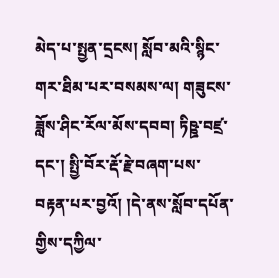མེད་པ་སྤྱན་དྲངས། སློབ་མའི་སྙིང་གར་ཐིམ་པར་བསམས་ལ། གཟུངས་ཟློས་ཤིང་རོལ་མོས་དབབ། ཏིཥྛ་བཛྲ་དང་། སྤྱི་བོར་རྡོ་རྗེ་བཞག་པས་བརྟན་པར་བྱའོ། །དེ་ནས་སློབ་དཔོན་གྱིས་དཀྱིལ་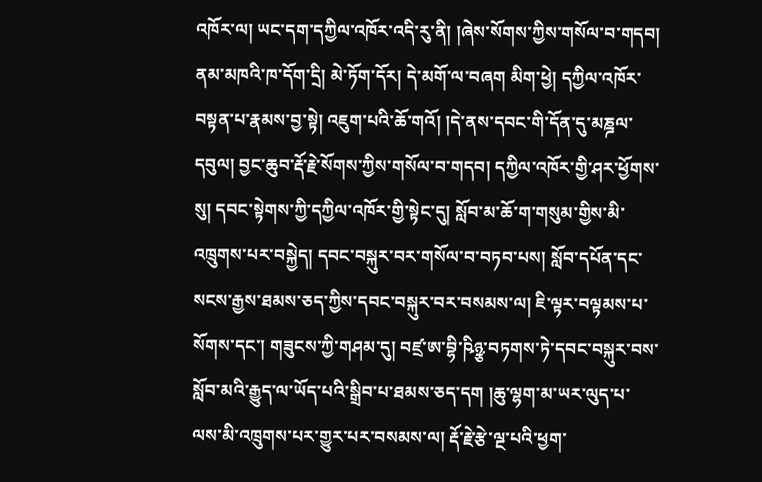འཁོར་ལ། ཡང་དག་དཀྱིལ་འཁོར་འདི་རུ་ནི། །ཞེས་སོགས་ཀྱིས་གསོལ་བ་གདབ། ནམ་མཁའི་ཁ་དོག་དྲི། མེ་ཏོག་དོར། དེ་མགོ་ལ་བཞག མིག་ཕྱེ། དཀྱིལ་འཁོར་བསྟན་པ་རྣམས་བྱ་སྟེ། འཇུག་པའི་ཆོ་གའོ། །དེ་ནས་དབང་གི་དོན་དུ་མཎྜལ་དབུལ། བྱང་ཆུབ་རྡོ་རྗེ་སོགས་ཀྱིས་གསོལ་བ་གདབ། དཀྱིལ་འཁོར་གྱི་ཤར་ཕྱོགས་སུ། དབང་སྟེགས་ཀྱི་དཀྱིལ་འཁོར་གྱི་སྟེང་དུ། སློབ་མ་ཆོ་ག་གསུམ་གྱིས་མི་འཁྲུགས་པར་བསྐྱེད། དབང་བསྐུར་བར་གསོལ་བ་བཏབ་པས། སློབ་དཔོན་དང་སངས་རྒྱས་ཐམས་ཅད་ཀྱིས་དབང་བསྐུར་བར་བསམས་ལ། ཇི་ལྟར་བལྟམས་པ་སོགས་དང་། གཟུངས་ཀྱི་གཤམ་དུ། བཛྲ་ཨ་བྷི་ཥིཉྩ་བཏགས་ཏེ་དབང་བསྐུར་བས་སློབ་མའི་རྒྱུད་ལ་ཡོད་པའི་སྒྲིབ་པ་ཐམས་ཅད་དག །ཆུ་ལྷག་མ་ཡར་ལུད་པ་ལས་མི་འཁྲུགས་པར་གྱུར་པར་བསམས་ལ། རྡོ་རྗེ་རྩེ་ལྔ་པའི་ཕྱག་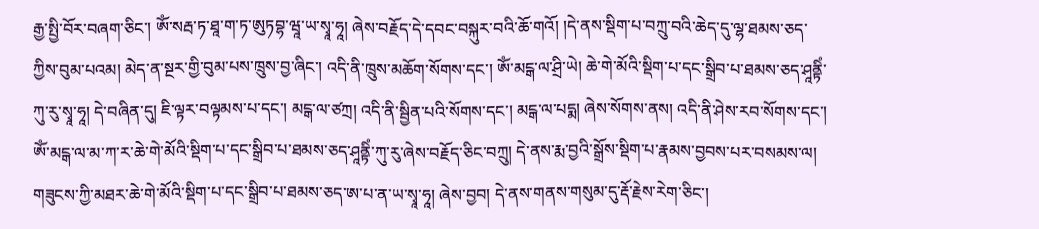རྒྱ་སྤྱི་བོར་བཞག་ཅིང་། ཨོཾ་སརྦ་ཏ་ཐཱ་ག་ཏ་ཨུཏབྷ་ཝཱ་ཡ་སྭཱ་ཧཱ། ཞེས་བརྗོད་དེ་དབང་བསྐུར་བའི་ཆོ་གའོ། །དེ་ནས་སྡིག་པ་བཀྲུ་བའི་ཆེད་དུ་ལྷ་ཐམས་ཅད་ཀྱིས་བུམ་པའམ། མེད་ན་སྔར་གྱི་བུམ་པས་ཁྲུས་བྱ་ཞིང་། འདི་ནི་ཁྲུས་མཆོག་སོགས་དང་། ཨོཾ་མངྒ་ལ་ཤྲི་ཡེ། ཆེ་གེ་མོའི་སྡིག་པ་དང་སྒྲིབ་པ་ཐམས་ཅད་ཤཱནྟིཾ་ཀུ་རུ་སྭཱ་ཧཱ། དེ་བཞིན་དུ། ཇི་ལྟར་བལྟམས་པ་དང་། མངྒ་ལ་ཙཀྲ། འདི་ནི་སྦྱིན་པའི་སོགས་དང་། མངྒ་ལ་པདྨ། ཞེས་སོགས་ནས། འདི་ནི་ཤེས་རབ་སོགས་དང་། ཨོཾ་མངྒ་ལ་མ་ཀ་ར་ཆེ་གེ་མོའི་སྡིག་པ་དང་སྒྲིབ་པ་ཐམས་ཅད་ཤཱནྟིཾ་ཀུ་རུ་ཞེས་བརྗོད་ཅིང་བཀྲུ། དེ་ནས་རྨ་བྱའི་སྒྲོས་སྡིག་པ་རྣམས་བྱབས་པར་བསམས་ལ། གཟུངས་ཀྱི་མཐར་ཆེ་གེ་མོའི་སྡིག་པ་དང་སྒྲིབ་པ་ཐམས་ཅད་ཨ་པ་ན་ཡ་སྭཱ་ཧཱ། ཞེས་བྱབ། དེ་ནས་གནས་གསུམ་དུ་རྡོ་རྗེས་རེག་ཅིང་།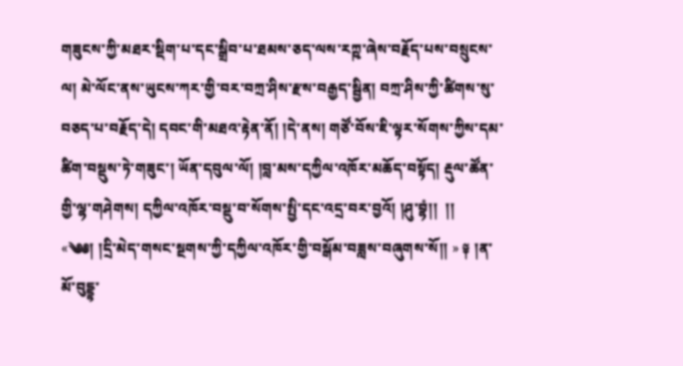གཟུངས་ཀྱི་མཐར་སྡིག་པ་དང་སྒྲིབ་པ་ཐམས་ཅད་ལས་རཀྵ་ཞེས་བརྗོད་པས་བསྲུངས་ལ། མེ་ལོང་ནས་ཡུངས་ཀར་གྱི་བར་བཀྲ་ཤིས་རྫས་བརྒྱད་སྦྱིན། བཀྲ་ཤིས་ཀྱི་ཚིགས་སུ་བཅད་པ་བརྗོད་དེ། དབང་གི་མཐའ་རྟེན་ནོ། །དེ་ནས། གཙོ་བོས་ཇི་ལྟར་སོགས་ཀྱིས་དམ་ཚིག་བསྡུས་ཏེ་གཟུང་། ཡོན་དབུལ་ལོ། །བླ་མས་དཀྱིལ་འཁོར་མཆོད་བསྟོད། རྡུལ་ཚོན་གྱི་ལྷ་གཤེགས། དཀྱིལ་འཁོར་བསྡུ་བ་སོགས་སྤྱི་དང་འདྲ་བར་བྱའོ། །ཤུ་བྷཾ།།  །། «༄༅། །དྲི་མེད་གསང་སྔགས་ཀྱི་དཀྱིལ་འཁོར་གྱི་བསྒོམ་བཟླས་བཞུགས་སོ།། » ༈ །ན་མོ་བུདྡྷ་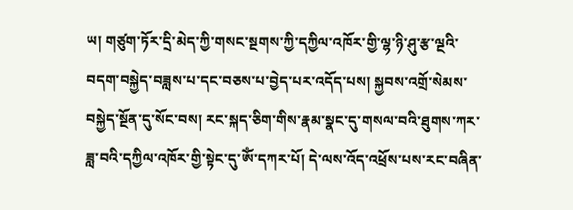ཡ། གཙུག་ཏོར་དྲི་མེད་ཀྱི་གསང་སྔགས་ཀྱི་དཀྱིལ་འཁོར་གྱི་ལྷ་ཉི་ཤུ་རྩ་ལྔའི་བདག་བསྐྱེད་བཟླས་པ་དང་བཅས་པ་བྱེད་པར་འདོད་པས། སྐྱབས་འགྲོ་སེམས་བསྐྱེད་སྔོན་དུ་སོང་བས། རང་སྐད་ཅིག་གིས་རྣམ་སྣང་དུ་གསལ་བའི་ཐུགས་ཀར་ཟླ་བའི་དཀྱིལ་འཁོར་གྱི་སྟེང་དུ་ཨོཾ་དཀར་པོ། དེ་ལས་འོད་འཕྲོས་པས་རང་བཞིན་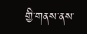གྱི་གནས་ནས་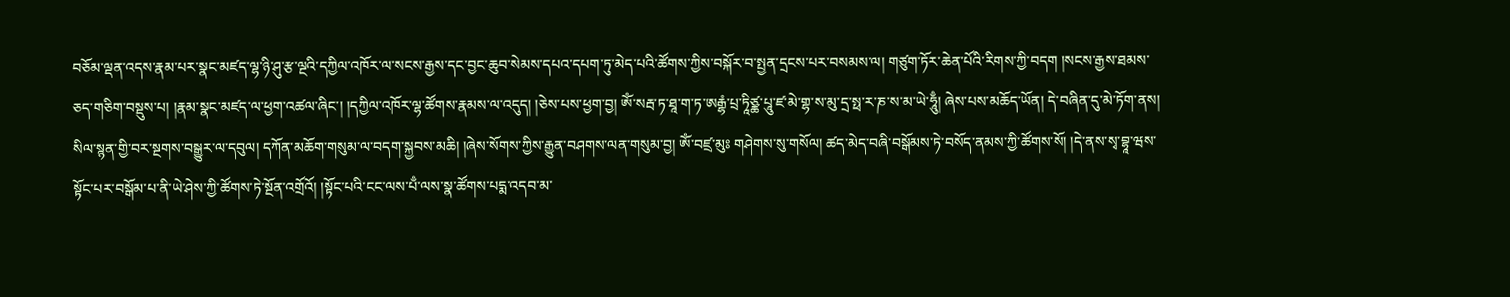བཅོམ་ལྡན་འདས་རྣམ་པར་སྣང་མཛད་ལྷ་ཉི་ཤུ་རྩ་ལྔའི་དཀྱིལ་འཁོར་ལ་སངས་རྒྱས་དང་བྱང་ཆུབ་སེམས་དཔའ་དཔག་ཏུ་མེད་པའི་ཚོགས་ཀྱིས་བསྐོར་བ་སྤྱན་དྲངས་པར་བསམས་ལ། གཙུག་ཏོར་ཆེན་པོའི་རིགས་ཀྱི་བདག །སངས་རྒྱས་ཐམས་ཅད་གཅིག་བསྡུས་པ། །རྣམ་སྣང་མཛད་ལ་ཕྱག་འཚལ་ཞིང་། །དཀྱིལ་འཁོར་ལྷ་ཚོགས་རྣམས་ལ་འདུད། །ཅེས་པས་ཕྱག་བྱ། ཨོཾ་སརྦ་ཏ་ཐཱ་ག་ཏ་ཨརྒྷཾ་པྲ་ཏཱིཙྪ་པཱུ་ཛ་མེ་གྷ་ས་མུ་དྲ་སྥ་ར་ཎ་ས་མ་ཡེ་ཧཱུྃ། ཞེས་པས་མཆོད་ཡོན། དེ་བཞིན་དུ་མེ་ཏོག་ནས། སིལ་སྙན་གྱི་བར་སྔགས་བསྒྱུར་ལ་དབུལ། དཀོན་མཆོག་གསུམ་ལ་བདག་སྐྱབས་མཆི། །ཞེས་སོགས་ཀྱིས་རྒྱུན་བཤགས་ལན་གསུམ་བྱ། ཨོཾ་བཛྲ་མུཿ གཤེགས་སུ་གསོལ། ཚད་མེད་བཞི་བསྒོམས་ཏེ་བསོད་ནམས་ཀྱི་ཚོགས་སོ། །དེ་ནས་སྭ་བྷཱ་ཝས་སྟོང་པར་བསྒོམ་པ་ནི་ཡེ་ཤེས་ཀྱི་ཚོགས་ཏེ་སྔོན་འགྲོའོ། །སྟོང་པའི་ངང་ལས་པྃ་ལས་སྣ་ཚོགས་པདྨ་འདབ་མ་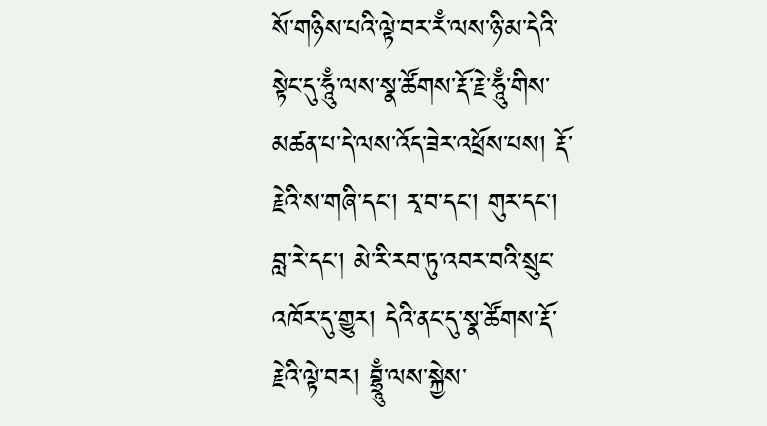སོ་གཉིས་པའི་ལྟེ་བར་རྃ་ལས་ཉི་མ་དེའི་སྟེང་དུ་ཧཱུྃ་ལས་སྣ་ཚོགས་རྡོ་རྗེ་ཧཱུྃ་གིས་མཚན་པ་དེ་ལས་འོད་ཟེར་འཕྲོས་པས། རྡོ་རྗེའི་ས་གཞི་དང་། རྭ་བ་དང་། གུར་དང་། བླ་རེ་དང་། མེ་རི་རབ་ཏུ་འབར་བའི་སྲུང་འཁོར་དུ་གྱུར། དེའི་ནང་དུ་སྣ་ཚོགས་རྡོ་རྗེའི་ལྟེ་བར། བྷྲཱུྃ་ལས་སྐྱེས་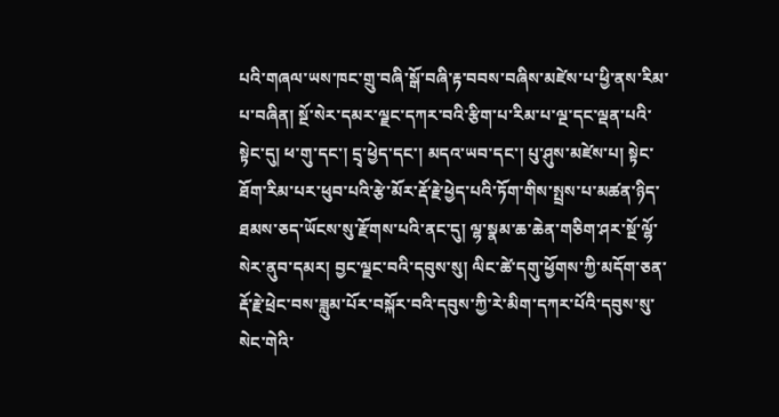པའི་གཞལ་ཡས་ཁང་གྲུ་བཞི་སྒོ་བཞི་རྟ་བབས་བཞིས་མཛེས་པ་ཕྱི་ནས་རིམ་པ་བཞིན། སྔོ་སེར་དམར་ལྗང་དཀར་བའི་རྩིག་པ་རིམ་པ་ལྔ་དང་ལྡན་པའི་སྟེང་དུ། ཕ་གུ་དང་། དྲྭ་ཕྱེད་དང་། མདའ་ཡབ་དང་། པུ་ཤུས་མཛེས་པ། སྟེང་ཐོག་རིམ་པར་ཕུབ་པའི་རྩེ་མོར་རྡོ་རྗེ་ཕྱེད་པའི་ཏོག་གིས་སྤྲས་པ་མཚན་ཉིད་ཐམས་ཅད་ཡོངས་སུ་རྫོགས་པའི་ནང་དུ། ལྷ་སྣམ་ཆ་ཆེན་གཅིག་ཤར་སྔོ་ལྷོ་སེར་ནུབ་དམར། བྱང་ལྗང་བའི་དབུས་སུ། ལིང་ཚེ་དགུ་ཕྱོགས་ཀྱི་མདོག་ཅན་རྡོ་རྗེ་ཕྲེང་བས་ཟླུམ་པོར་བསྐོར་བའི་དབུས་ཀྱི་རེ་མིག་དཀར་པོའི་དབུས་སུ་སེང་གེའི་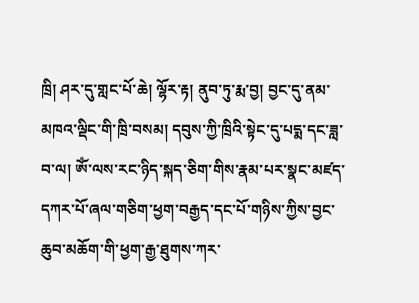ཁྲི། ཤར་དུ་གླང་པོ་ཆེ། ལྷོར་རྟ། ནུབ་ཏུ་རྨ་བྱ། བྱང་དུ་ནམ་མཁའ་ལྡིང་གི་ཁྲི་བསམ། དབུས་ཀྱི་ཁྲིའི་སྟེང་དུ་པདྨ་དང་ཟླ་བ་ལ། ཨོཾ་ལས་རང་ཉིད་སྐད་ཅིག་གིས་རྣམ་པར་སྣང་མཛད་དཀར་པོ་ཞལ་གཅིག་ཕྱག་བརྒྱད་དང་པོ་གཉིས་ཀྱིས་བྱང་ཆུབ་མཆོག་གི་ཕྱག་རྒྱ་ཐུགས་ཀར་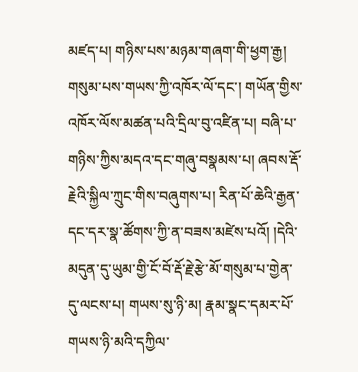མཛད་པ། གཉིས་པས་མཉམ་གཞག་གི་ཕྱག་རྒྱ། གསུམ་པས་གཡས་ཀྱི་འཁོར་ལོ་དང་། གཡོན་གྱིས་འཁོར་ལོས་མཚན་པའི་དྲིལ་བུ་འཛིན་པ། བཞི་པ་གཉིས་ཀྱིས་མདའ་དང་གཞུ་བསྣམས་པ། ཞབས་རྡོ་རྗེའི་སྐྱིལ་ཀྲུང་གིས་བཞུགས་པ། རིན་པོ་ཆེའི་རྒྱན་དང་དར་སྣ་ཚོགས་ཀྱི་ན་བཟས་མཛེས་པའོ། །དེའི་མདུན་དུ་ཡུམ་གྱི་ངོ་བོ་རྡོ་རྗེ་རྩེ་མོ་གསུམ་པ་གྱེན་དུ་ལངས་པ། གཡས་སུ་ཉི་མ། རྣམ་སྣང་དམར་པོ་གཡས་ཉི་མའི་དཀྱིལ་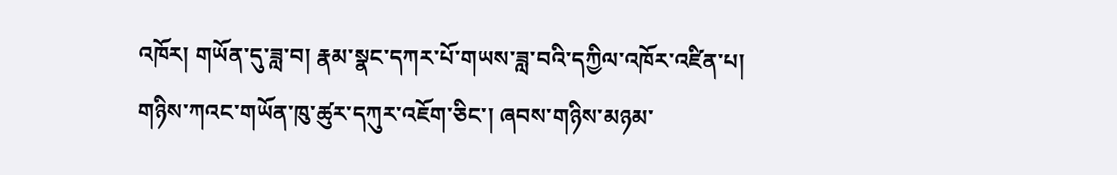འཁོར། གཡོན་དུ་ཟླ་བ། རྣམ་སྣང་དཀར་པོ་གཡས་ཟླ་བའི་དཀྱིལ་འཁོར་འཛིན་པ། གཉིས་ཀའང་གཡོན་ཁུ་ཚུར་དཀུར་འཇོག་ཅིང་། ཞབས་གཉིས་མཉམ་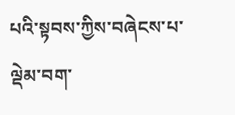པའི་སྟབས་ཀྱིས་བཞེངས་པ་ལྡེམ་བག་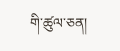གི་ཚུལ་ཅན།